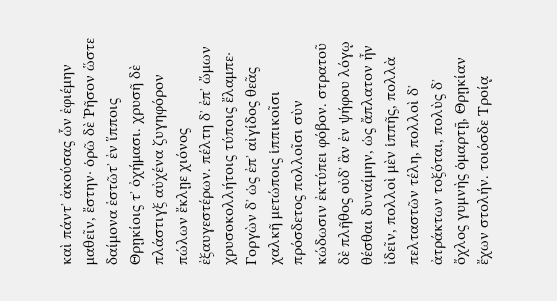καὶ πάντʼ ἀκούσας ὧν ἐφιέμην μαθεῖν, ἔστην· ὁρῶ δὲ Ῥῆσον ὥστε δαίμονα ἑστῶτʼ ἐν ἵπποις Θρῃκίοις τʼ ὀχήμασι. χρυσῆ δὲ πλάστιγξ αὐχένα ζυγηφόρον πώλων ἔκλῃε χιόνος ἐξαυγεστέρων. πέλτη δʼ ἐπʼ ὤμων χρυσοκολλήτοις τύποις ἔλαμπε· Γοργὼν δʼ ὡς ἐπʼ αἰγίδος θεᾶς χαλκῆ μετώποις ἱππικοῖσι πρόσδετος πολλοῖσι σὺν κώδωσιν ἐκτύπει φόβον. στρατοῦ δὲ πλῆθος οὐδʼ ἂν ἐν ψήφου λόγῳ θέσθαι δυναίμην, ὡς ἄπλατον ἦν ἰδεῖν, πολλοὶ μὲν ἱππῆς, πολλὰ πελταστῶν τέλη, πολλοὶ δʼ ἀτράκτων τοξόται, πολὺς δʼ ὄχλος γυμνὴς ὁμαρτῇ, Θρῃκίαν ἔχων στολήν. τοιόσδε Τροίᾳ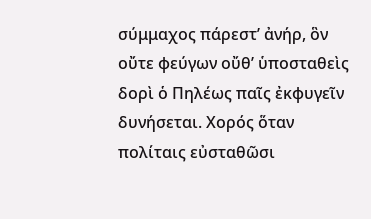σύμμαχος πάρεστʼ ἀνήρ, ὃν οὔτε φεύγων οὔθʼ ὑποσταθεὶς δορὶ ὁ Πηλέως παῖς ἐκφυγεῖν δυνήσεται. Χορός ὅταν πολίταις εὐσταθῶσι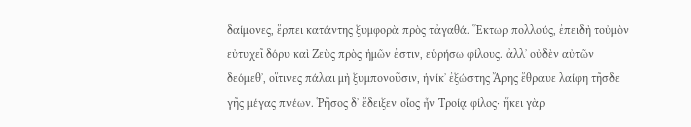δαίμονες, ἕρπει κατάντης ξυμφορὰ πρὸς τἀγαθά. Ἕκτωρ πολλούς, ἐπειδὴ τοὐμὸν εὐτυχεῖ δόρυ καὶ Ζεὺς πρὸς ἡμῶν ἐστιν, εὑρήσω φίλους. ἀλλʼ οὐδὲν αὐτῶν δεόμεθʼ, οἵτινες πάλαι μὴ ξυμπονοῦσιν, ἡνίκʼ ἐξώστης Ἄρης ἔθραυε λαίφη τῆσδε γῆς μέγας πνέων. Ῥῆσος δʼ ἔδειξεν οἷος ἦν Τροίᾳ φίλος· ἥκει γὰρ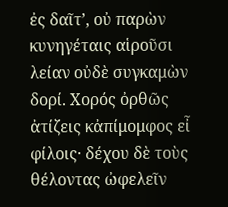ἐς δαῖτʼ, οὐ παρὼν κυνηγέταις αἱροῦσι λείαν οὐδὲ συγκαμὼν δορί. Χορός ὀρθῶς ἀτίζεις κἀπίμομφος εἶ φίλοις· δέχου δὲ τοὺς θέλοντας ὠφελεῖν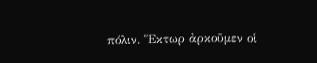πόλιν. Ἕκτωρ ἀρκοῦμεν οἱ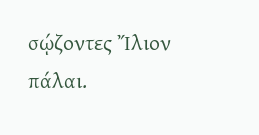σῴζοντες Ἴλιον πάλαι.